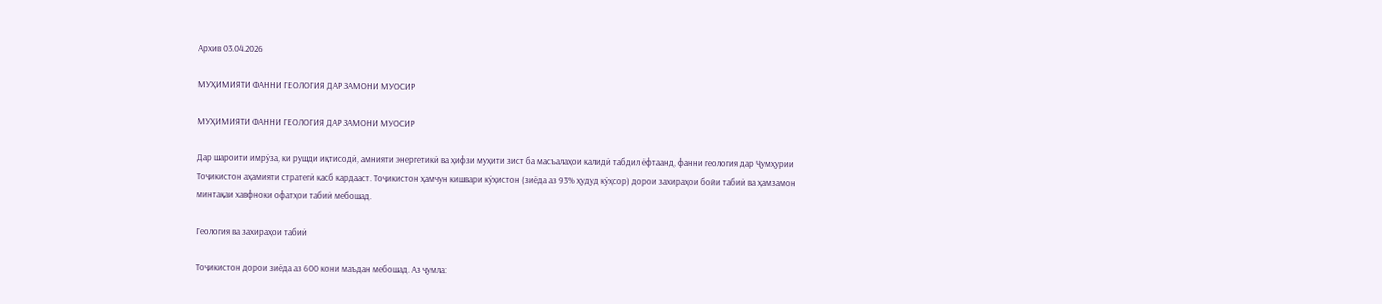Архив 03.04.2026

МУҲИМИЯТИ ФАННИ ГЕОЛОГИЯ ДАР ЗАМОНИ МУОСИР

МУҲИМИЯТИ ФАННИ ГЕОЛОГИЯ ДАР ЗАМОНИ МУОСИР

Дар шароити имрӯза, ки рушди иқтисодӣ, амнияти энергетикӣ ва ҳифзи муҳити зист ба масъалаҳои калидӣ табдил ёфтаанд, фанни геология дар Ҷумҳурии Тоҷикистон аҳамияти стратегӣ касб кардааст. Тоҷикистон ҳамчун кишвари кӯҳистон (зиёда аз 93% ҳудуд кӯҳсор) дорои захираҳои бойи табиӣ ва ҳамзамон минтақаи хавфноки офатҳои табиӣ мебошад.

Геология ва захираҳои табиӣ

Тоҷикистон дорои зиёда аз 600 кони маъдан мебошад. Аз ҷумла: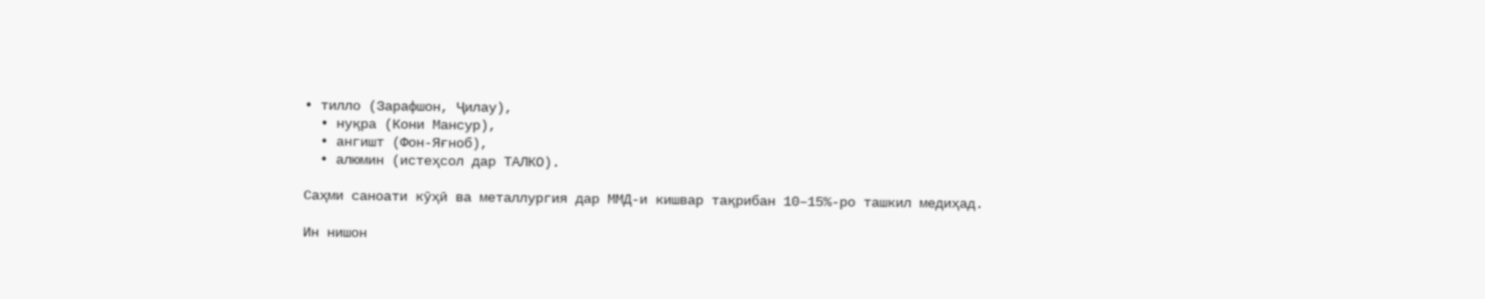• тилло (Зарафшон, Ҷилау),
  • нуқра (Кони Мансур),
  • ангишт (Фон-Яғноб),
  • алюмин (истеҳсол дар ТАЛКО).

Саҳми саноати кӯҳӣ ва металлургия дар ММД-и кишвар тақрибан 10–15%-ро ташкил медиҳад.

Ин нишон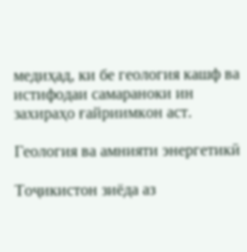медиҳад, ки бе геология кашф ва истифодаи самараноки ин захираҳо ғайриимкон аст.

Геология ва амнияти энергетикӣ

Тоҷикистон зиёда аз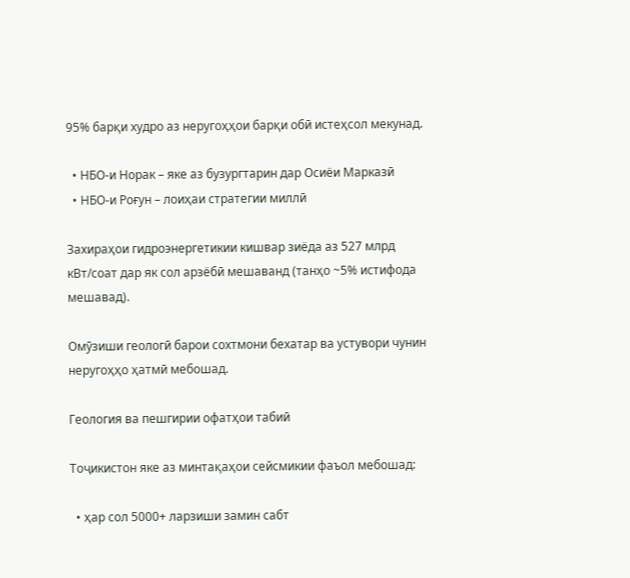95% барқи худро аз неругоҳҳои барқи обӣ истеҳсол мекунад.

  • НБО-и Норак – яке аз бузургтарин дар Осиёи Марказӣ
  • НБО-и Роғун – лоиҳаи стратегии миллӣ

Захираҳои гидроэнергетикии кишвар зиёда аз 527 млрд кВт/соат дар як сол арзёбӣ мешаванд (танҳо ~5% истифода мешавад).

Омӯзиши геологӣ барои сохтмони бехатар ва устувори чунин неругоҳҳо ҳатмӣ мебошад.

Геология ва пешгирии офатҳои табиӣ

Тоҷикистон яке аз минтақаҳои сейсмикии фаъол мебошад:

  • ҳар сол 5000+ ларзиши замин сабт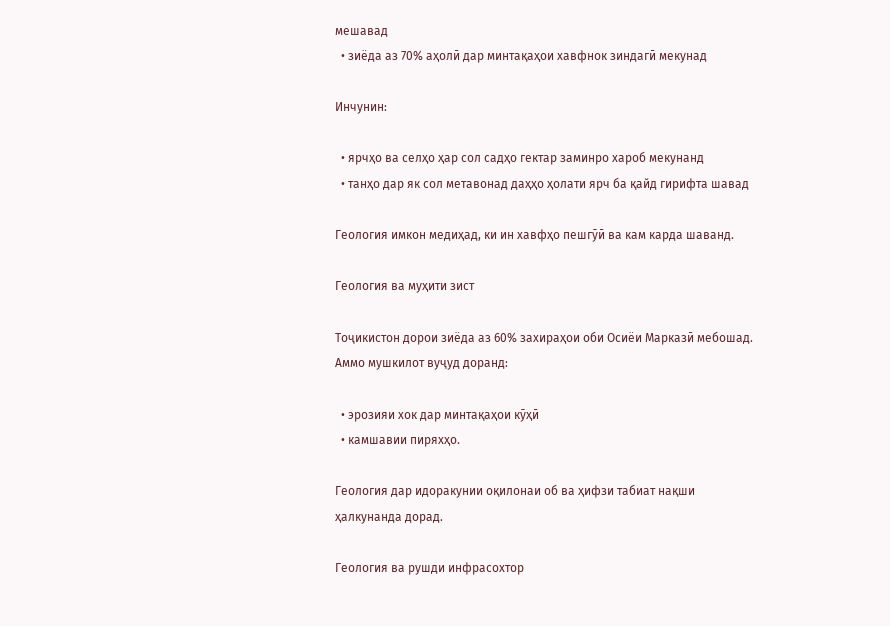мешавад
  • зиёда аз 70% аҳолӣ дар минтақаҳои хавфнок зиндагӣ мекунад

Инчунин:

  • ярчҳо ва селҳо ҳар сол садҳо гектар заминро хароб мекунанд
  • танҳо дар як сол метавонад даҳҳо ҳолати ярч ба қайд гирифта шавад

Геология имкон медиҳад, ки ин хавфҳо пешгӯӣ ва кам карда шаванд.

Геология ва муҳити зист

Тоҷикистон дорои зиёда аз 60% захираҳои оби Осиёи Марказӣ мебошад. Аммо мушкилот вуҷуд доранд:

  • эрозияи хок дар минтақаҳои кӯҳӣ
  • камшавии пиряхҳо.

Геология дар идоракунии оқилонаи об ва ҳифзи табиат нақши ҳалкунанда дорад.

Геология ва рушди инфрасохтор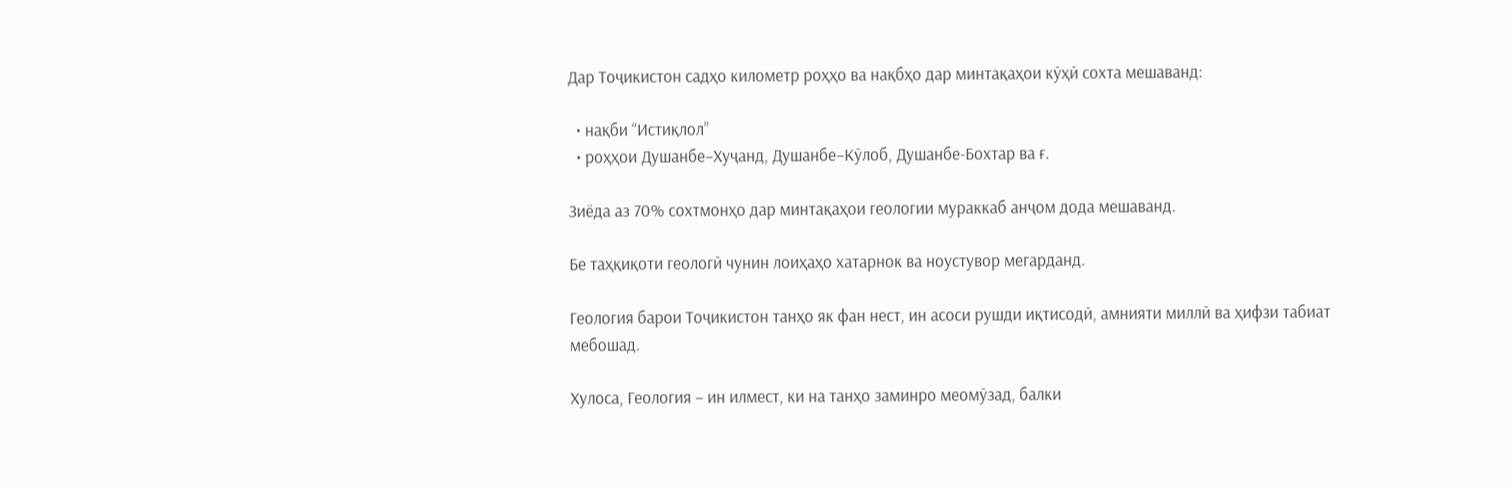Дар Тоҷикистон садҳо километр роҳҳо ва нақбҳо дар минтақаҳои кӯҳӣ сохта мешаванд:

  • нақби “Истиқлол”
  • роҳҳои Душанбе–Хуҷанд, Душанбе–Кӯлоб, Душанбе-Бохтар ва ғ.

Зиёда аз 70% сохтмонҳо дар минтақаҳои геологии мураккаб анҷом дода мешаванд.

Бе таҳқиқоти геологӣ чунин лоиҳаҳо хатарнок ва ноустувор мегарданд.

Геология барои Тоҷикистон танҳо як фан нест, ин асоси рушди иқтисодӣ, амнияти миллӣ ва ҳифзи табиат мебошад.

Хулоса, Геология – ин илмест, ки на танҳо заминро меомӯзад, балки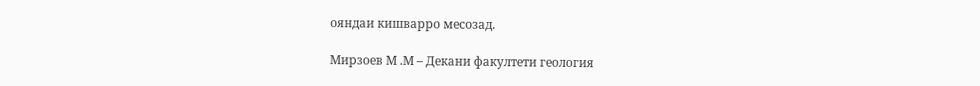ояндаи кишварро месозад.

Мирзоев М .М – Декани факултети геология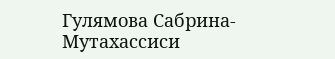Гулямова Сабрина- Мутахассиси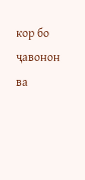кор бо ҷавонон ва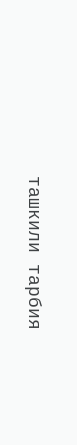ташкили тарбия